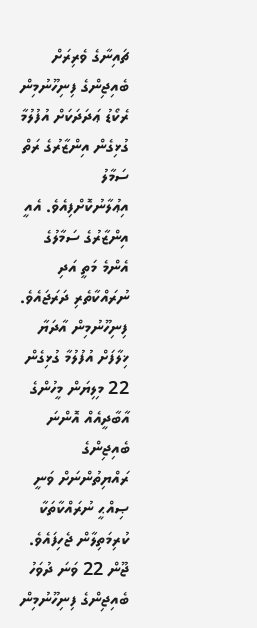ޗައިނާގެ ވެރިރަށް ބެއިޖިންގެ ފިނިހޫނުމިން ރެކޯޑު ޢަދަދަކަށް އުފުލުމާ ގުޅިގެން އިންޒާރުގެ ރަތް ސަމާލު އިޢުލާނުކޮށްފިއެވެ. އެއީ އިންޒާރުގެ ސަމާލުގެ އެންމެ މަތީ އަދި ނުރައްކާތެރި ދަރަޖައެވެ. ފިނިހޫނުމިން އާދަޔާ ޚިލާފަށް އުފުލުމާ ގުޅިގެން 22 މިލިޔަން މީހުންގެ އާބާދީއެއް އޮންނަ ބެއިޖިންގެ ރައްޔިތުންނަށް ވަނީ ޞިއްޙީ ނުރައްކާތަކާ ކުރިމަތިލާން ޖެހިފައެވެ.
ޖޫން 22 ވަނަ ދުވަހު ބެއިޖިންގެ ފިނިހޫނުމިން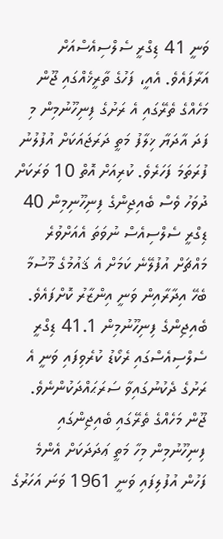ވަނީ 41 ޑިގްރީ ސެލްސިއެސްއަށް އަރާފައެވެ. އެއީ، ފަހުގެ ތާރީޚެއްގައި ޖޫން މަހެއްގެ ތެރޭގައި އެ ރަށުގެ ފިނިހޫނުމިން މި ފަދަ އާދަޔާ ޚިލާފު މަތީ ދަރަޖައަކަށް އުފުލުނު ފުރަތަމަ ފަހަރެވެ. ކުރިއަށް އޮތް 10 ވަރަކަށް ދުވަހު ވެސް ބެއިޖިންގެ ފިނިހޫނިމިން 40 ޑިގްރީ ސެލްސިއެސް ނުވަތަ އެއަށްވުރެ މައްޗަށް އުފުލޭނެ ކަމަށް އެ ޤައުމުގެ މޫސުމާ ބެހޭ އިދާރާއިން ވަނީ އިންޒާރު ކޮށްފައެވެ.
ބެއިޖިންގެ ފިނިހޫނުމިން 41.1 ޑިގްރީ ސެލްސިއެސްގައި ރެކޯޑު ކުރެވިފައި ވަނީ އެ ރަށުގެ ދެކުނުގައިވާ ސަރަޙައްދަކުންނެވެ. ޖޫން މަހެއްގެ ތެރޭގައި ބެއިޖިންގައި ފިނިހޫނުމިން މިހާ މަތީ ޢަދަދަކަށް އެންމެ ފަހުން އުފުލިފައި ވަނީ 1961 ވަނަ އަހަރުގެ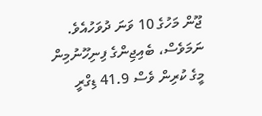ޖޫން މަހުގެ 10 ވަނަ ދުވަހުއެވެ. ނަމަވެސް، ބެއިޖިންގެ ފިނިހޫނުމިން މީގެ ކުރިން ވެސް 41.9 ޑިގްރީ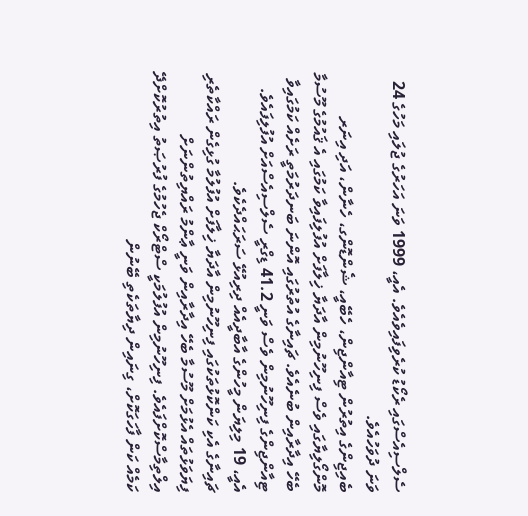ސެލްސިއެސްގައި ރެކޯޑު ކުރެވިފައިވެއެވެ. އެއީ، 1999 ވަނަ އަހަރުގެ ޖުލައި މަހުގެ 24 ވަނަ ދުވަހުއެވެ.
ބެއިޖިންގެ އިތުރުން ޓިއާންޖިން، ހެބޭއީ، ޝެންޑޮންގ، ހެނާން، އަދި އިނަރ މޮންގޯލިޔާގައި ވެސް ފިނިހޫނުމިން އާދަޔާ ޚިލާފަށް އުފުލިފައިވާ ކަމުގައި އެ ޤައުމުގެ މޫސުމާ ބެހޭ އިދާރާއިން ބުނެއެވެ. ޗައިނާގެ އުތުރުގައި އޮންނަ ބަނދަރުމަތީ ރަށެއް ކަމުގައިވާ ޓިއާންޖިންގެ ފިނިހޫނުމިން ވެސް ވަނީ 41.2 ޑިގްރީ ސެލްސިއެސްއަށް އުފުލިފައެވެ. އެއީ، 19 މިލިޔަން މީހުންގެ އާބާދީއެއް ދިރިއުޅޭ ސަރަޙައްދެކެވެ.
ޗައިނާގެ އެކި ކަންކޮޅުތަކުގައި ފިނިހޫނުމިން އާދަޔާ ޚިލާފަށް އުފުލުމާ ގުޅިގެން ރައްކާތެރި ފިޔަވަޅުތައް އެޅުމަށް މޫސުމާ ބެހޭ އިދާރާއިން ވަނީ ޢާންމު ރައްޔިތުންނަށް އިލްތިމާސްކޮށްފައެވެ. ފިނިހޫނުމިން އުފުލުމަކީ ސްޓްރޯކް ޖެހުމުގެ ފުރުޞަތު އިތުރުކޮށްދޭ ކަމެއް ކަން ފާހަގަކޮށް، ގިނައިން ދިޔާތަކެތި ބޭނުން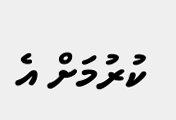ކުރުމަށް އެ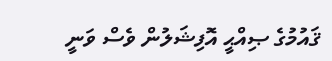ޤައުމުގެ ޞިއްޙީ އޮފިޝަލުން ވެސް ވަނީ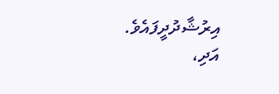އިރުޝާދުދީފައެވެ. އަދި،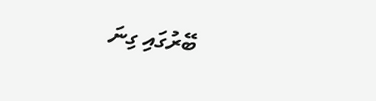ބޭރުގައި ގިނަ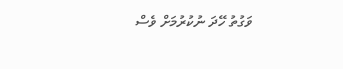ވަގުތު ހޭދަ ނުކުރުމަށް ވެސް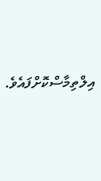އިލްތިމާސްކޮށްފައެވެ.